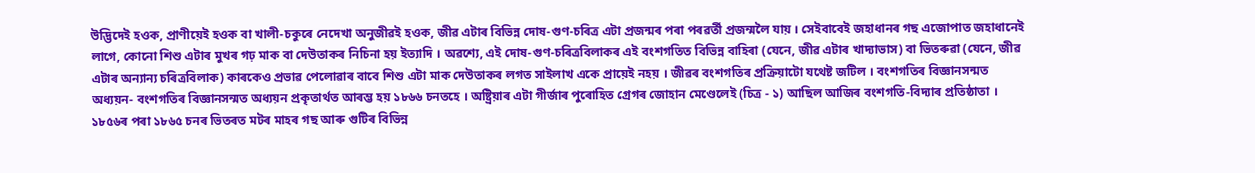উদ্ভিদেই হওক, প্ৰাণীয়েই হওক বা খালী-চকুৰে নেদেখা অনুজীৱই হওক, জীৱ এটাৰ বিভিন্ন দোষ-গুণ-চৰিত্ৰ এটা প্ৰজন্মৰ পৰা পৰৱৰ্তী প্ৰজন্মলৈ যায় । সেইবাবেই জহাধানৰ গছ এজোপাত জহাধানেই লাগে, কোনো শিশু এটাৰ মুখৰ গঢ় মাক বা দেউতাকৰ নিচিনা হয় ইত্যাদি । অৱশ্যে, এই দোষ-গুণ-চৰিত্ৰবিলাকৰ এই বংশগতিত বিভিন্ন বাহিৰা (যেনে, জীৱ এটাৰ খাদ্যাভাস) বা ভিতৰুৱা (যেনে, জীৱ এটাৰ অন্যান্য চৰিত্ৰবিলাক) কাৰকেও প্ৰভাৱ পেলোৱাৰ বাবে শিশু এটা মাক দেউতাকৰ লগত সাইলাখ একে প্ৰায়েই নহয় । জীৱৰ বংশগতিৰ প্ৰক্ৰিয়াটো যথেষ্ট জটিল । বংশগতিৰ বিজ্ঞানসন্মত অধ্যয়ন- বংশগতিৰ বিজ্ঞানসন্মত অধ্যয়ন প্ৰকৃতাৰ্থত আৰম্ভ হয় ১৮৬৬ চনতহে । অষ্ট্ৰিয়াৰ এটা গীৰ্জাৰ পুৰোহিত গ্ৰেগৰ জোহান মেণ্ডেলেই (চিত্ৰ - ১) আছিল আজিৰ বংশগতি-বিদ্যাৰ প্ৰতিষ্ঠাতা । ১৮৫৬ৰ পৰা ১৮৬৫ চনৰ ভিতৰত মটৰ মাহৰ গছ আৰু গুটিৰ বিভিন্ন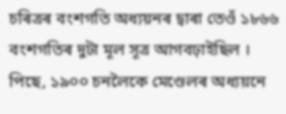চৰিত্ৰৰ বংশগতি অধ্যয়নৰ দ্বাৰা তেওঁ ১৮৬৬ বংশগতিৰ দুটা মূল সূত্ৰ আগবঢ়াইছিল । পিছে, ১৯০০ চনলৈকে মেণ্ডেলৰ অধ্যয়নে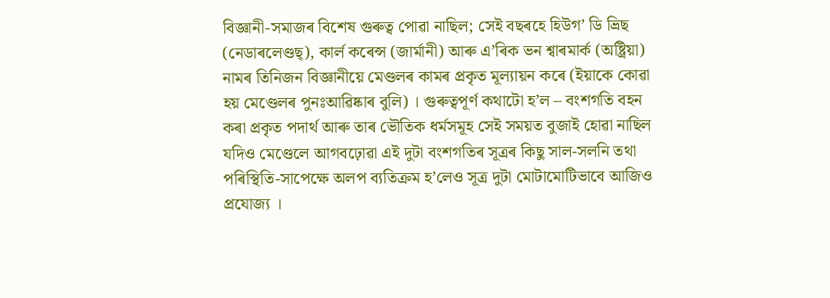বিজ্ঞানী-সমাজৰ বিশেষ গুৰুত্ব পোৱা নাছিল; সেই বছৰহে হিউগ’ ডি ভ্ৰিছ (নেডাৰলেণ্ডছ্), কাৰ্ল কৰেন্স (জাৰ্মানী) আৰু এ’ৰিক ভন শ্বাৰমাৰ্ক (অষ্ট্ৰিয়া) নামৰ তিনিজন বিজ্ঞানীয়ে মেণ্ডলৰ কামৰ প্ৰকৃত মূল্যায়ন কৰে (ইয়াকে কোৱা হয় মেণ্ডেলৰ পুনঃআৱিষ্কাৰ বুলি) । গুৰুত্বপূৰ্ণ কথাটো হ’ল – বংশগতি বহন কৰা প্ৰকৃত পদাৰ্থ আৰু তাৰ ভৌতিক ধৰ্মসমূহ সেই সময়ত বুজাই হোৱা নাছিল যদিও মেণ্ডেলে আগবঢ়োৱা এই দুটা বংশগতিৰ সূত্ৰৰ কিছু সাল-সলনি তথা পৰিস্থিতি-সাপেক্ষে অলপ ব্যতিক্ৰম হ’লেও সূত্ৰ দুটা মোটামোটিভাবে আজিও প্ৰযোজ্য ।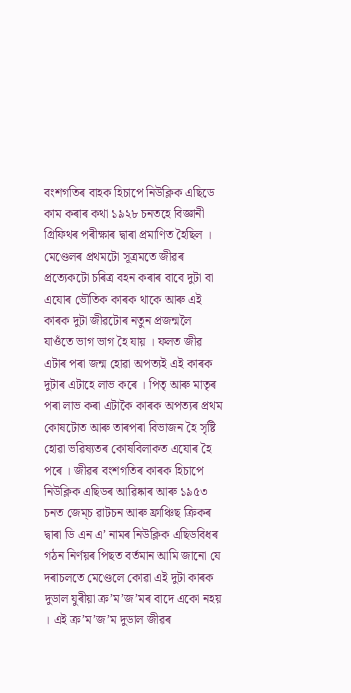বংশগতিৰ বাহক হিচাপে নিউক্লিক এছিডে কাম কৰাৰ কথা ১৯২৮ চনতহে বিজ্ঞানী গ্ৰিফিথৰ পৰীক্ষাৰ দ্বাৰা প্ৰমাণিত হৈছিল । মেণ্ডেলৰ প্ৰথমটো সূত্ৰমতে জীৱৰ প্ৰত্যেকটো চৰিত্ৰ বহন কৰাৰ বাবে দুটা বা এযোৰ ভৌতিক কাৰক থাকে আৰু এই কাৰক দুটা জীৱটোৰ নতুন প্ৰজন্মলৈ যাওঁতে ভাগ ভাগ হৈ যায় । ফলত জীৱ এটাৰ পৰা জন্ম হোৱা অপত্যই এই কাৰক দুটাৰ এটাহে লাভ কৰে । পিতৃ আৰু মাতৃৰ পৰা লাভ কৰা এটাকৈ কাৰক অপত্যৰ প্ৰথম কোষটোত আৰু তাৰপৰা বিভাজন হৈ সৃষ্টি হোৱা ভৱিষ্যতৰ কোষবিলাকত এযোৰ হৈ পৰে । জীৱৰ বংশগতিৰ কাৰক হিচাপে নিউক্লিক এছিডৰ আৱিষ্কাৰ আৰু ১৯৫৩ চনত জেম্চ ৱাটচন আৰু ফ্ৰাঞ্চিছ ক্ৰিকৰ দ্বাৰা ডি এন এ’ নামৰ নিউক্লিক এছিডবিধৰ গঠন নিৰ্ণয়ৰ পিছত বৰ্তমান আমি জানো যে দৰাচলতে মেণ্ডেলে কোৱা এই দুটা কাৰক দুডাল যুৰীয়া ক্ৰ’ম’জ’মৰ বাদে একো নহয় । এই ক্ৰ’ম’জ’ম দুডাল জীৱৰ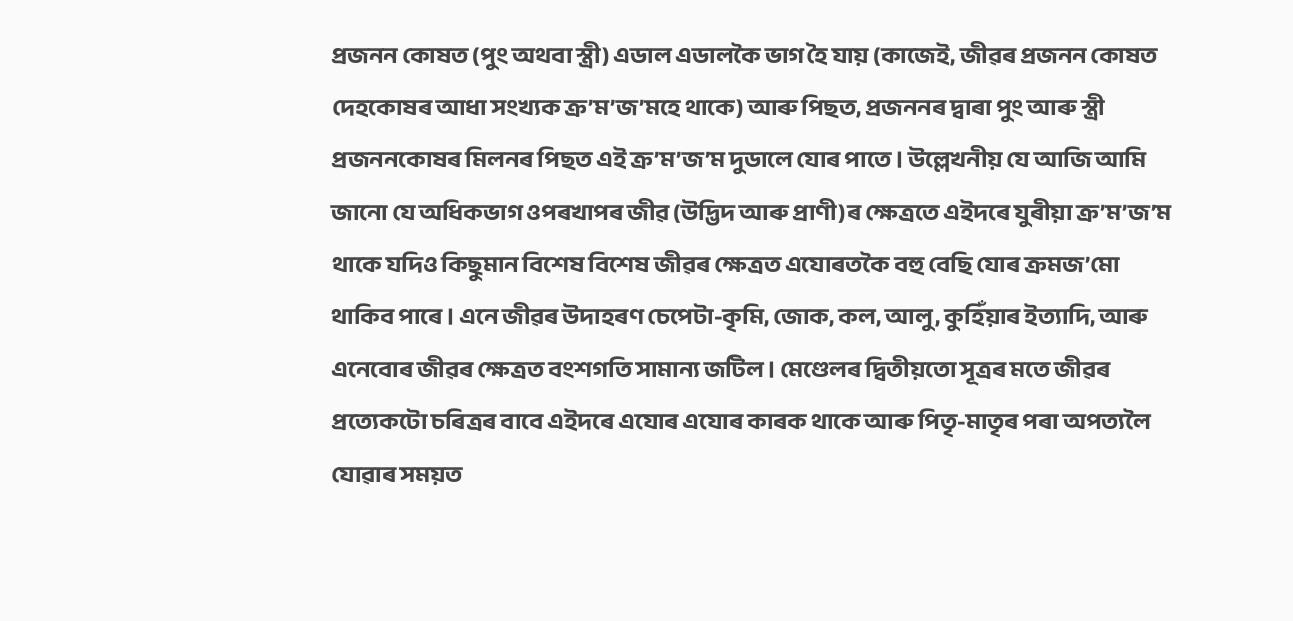প্ৰজনন কোষত (পুং অথবা স্ত্ৰী) এডাল এডালকৈ ভাগ হৈ যায় (কাজেই, জীৱৰ প্ৰজনন কোষত দেহকোষৰ আধা সংখ্যক ক্ৰ’ম’জ’মহে থাকে) আৰু পিছত, প্ৰজননৰ দ্বাৰা পুং আৰু স্ত্ৰী প্ৰজননকোষৰ মিলনৰ পিছত এই ক্ৰ’ম’জ’ম দুডালে যোৰ পাতে । উল্লেখনীয় যে আজি আমি জানো যে অধিকভাগ ওপৰখাপৰ জীৱ (উদ্ভিদ আৰু প্ৰাণী)ৰ ক্ষেত্ৰতে এইদৰে যুৰীয়া ক্ৰ’ম’জ’ম থাকে যদিও কিছুমান বিশেষ বিশেষ জীৱৰ ক্ষেত্ৰত এযোৰতকৈ বহু বেছি যোৰ ক্ৰমজ’মো থাকিব পাৰে । এনে জীৱৰ উদাহৰণ চেপেটা-কৃমি, জোক, কল, আলু, কুহিঁয়াৰ ইত্যাদি, আৰু এনেবোৰ জীৱৰ ক্ষেত্ৰত বংশগতি সামান্য জটিল । মেণ্ডেলৰ দ্বিতীয়তো সূত্ৰৰ মতে জীৱৰ প্ৰত্যেকটো চৰিত্ৰৰ বাবে এইদৰে এযোৰ এযোৰ কাৰক থাকে আৰু পিতৃ-মাতৃৰ পৰা অপত্যলৈ যোৱাৰ সময়ত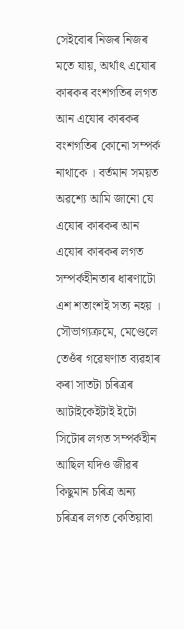সেইবোৰ নিজৰ নিজৰ মতে যায়, অৰ্থাৎ এযোৰ কাৰকৰ বংশগতিৰ লগত আন এযোৰ কাৰকৰ বংশগতিৰ কোনো সম্পৰ্ক নাথাকে । বৰ্তমান সময়ত অৱশ্যে আমি জানো যে এযোৰ কাৰকৰ আন এযোৰ কাৰকৰ লগত সম্পৰ্কহীনতাৰ ধাৰণাটো এশ শতাংশই সত্য নহয় । সৌভাগ্যক্ৰমে, মেণ্ডেলে তেওঁৰ গৱেষণাত ব্যৱহাৰ কৰা সাতটা চৰিত্ৰৰ আটাইকেইটাই ইটো সিটোৰ লগত সম্পৰ্কহীন আছিল যদিও জীৱৰ কিছুমান চৰিত্ৰ অন্য চৰিত্ৰৰ লগত কেতিয়াবা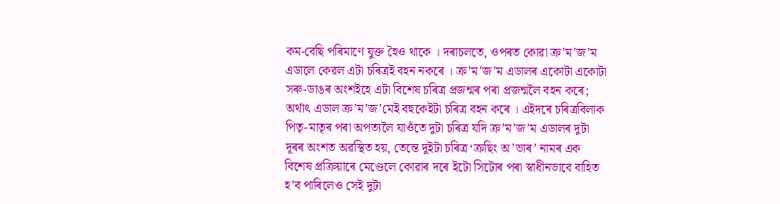কম-বেছি পৰিমাণে যুক্ত হৈও থাকে । দৰাচলতে, ওপৰত কোৱা ক্ৰ’ম’জ’ম এডালে কেৱল এটা চৰিত্ৰই বহন নকৰে । ক্ৰ’ম’জ’ম এডালৰ একোটা একোটা সৰু-ডাঙৰ অংশইহে এটা বিশেষ চৰিত্ৰ প্ৰজন্মৰ পৰা প্ৰজন্মলৈ বহন কৰে; অৰ্থাৎ এডাল ক্ৰ’ম’জ’মেই বহুকেইটা চৰিত্ৰ বহন কৰে । এইদৰে চৰিত্ৰবিলাক পিতৃ-মাতৃৰ পৰা অপত্যলৈ যাওঁতে দুটা চৰিত্ৰ যদি ক্ৰ’ম’জ’ম এডালৰ দুটা দূৰৰ অংশত অৱস্থিত হয়, তেন্তে দুইটা চৰিত্ৰ ‘ক্ৰছিং অ’ভাৰ’ নামৰ এক বিশেষ প্ৰক্ৰিয়াৰে মেণ্ডেলে কোৱাৰ দৰে ইটো সিটোৰ পৰা স্বাধীনভাবে বাহিত হ’ব পাৰিলেও সেই দুটা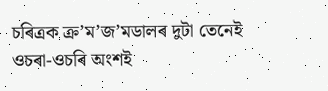চৰিত্ৰক ক্ৰ’ম’জ’মডালৰ দুটা তেনেই ওচৰা-ওচৰি অংশই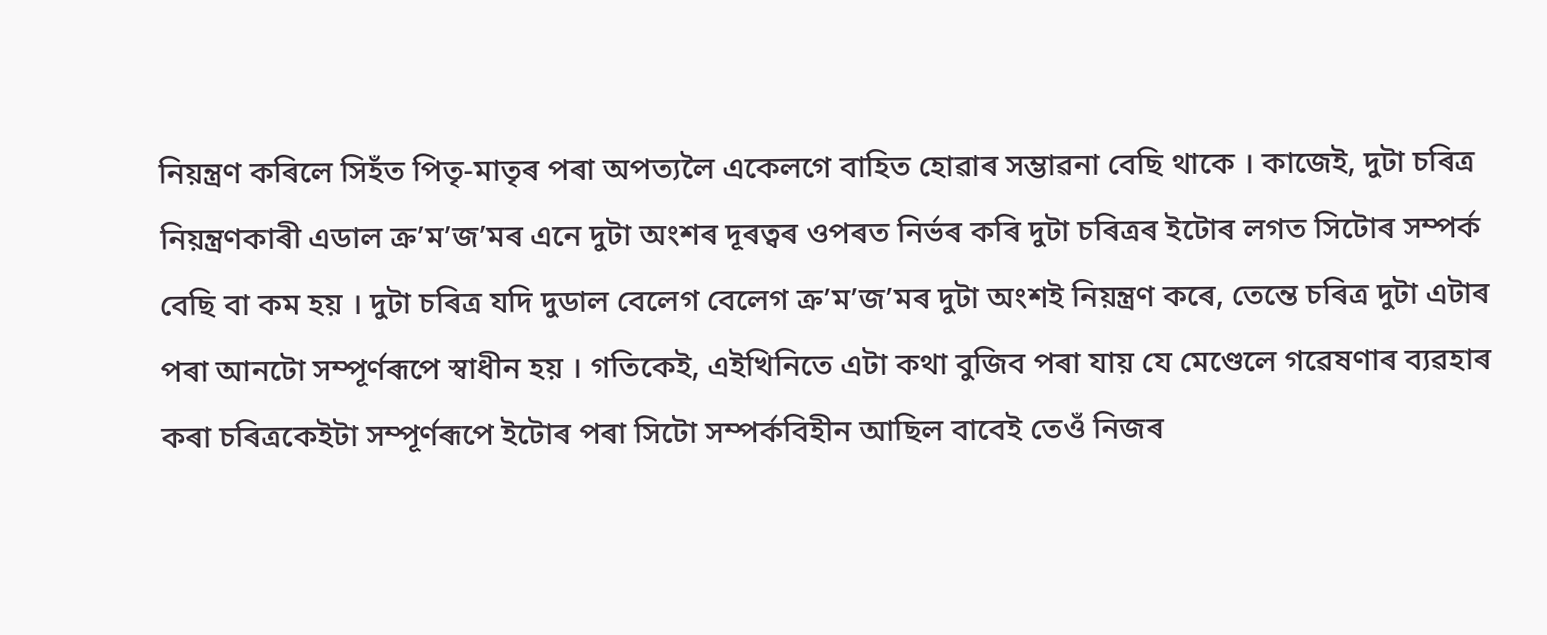নিয়ন্ত্ৰণ কৰিলে সিহঁত পিতৃ-মাতৃৰ পৰা অপত্যলৈ একেলগে বাহিত হোৱাৰ সম্ভাৱনা বেছি থাকে । কাজেই, দুটা চৰিত্ৰ নিয়ন্ত্ৰণকাৰী এডাল ক্ৰ’ম’জ’মৰ এনে দুটা অংশৰ দূৰত্বৰ ওপৰত নিৰ্ভৰ কৰি দুটা চৰিত্ৰৰ ইটোৰ লগত সিটোৰ সম্পৰ্ক বেছি বা কম হয় । দুটা চৰিত্ৰ যদি দুডাল বেলেগ বেলেগ ক্ৰ’ম’জ’মৰ দুটা অংশই নিয়ন্ত্ৰণ কৰে, তেন্তে চৰিত্ৰ দুটা এটাৰ পৰা আনটো সম্পূৰ্ণৰূপে স্বাধীন হয় । গতিকেই, এইখিনিতে এটা কথা বুজিব পৰা যায় যে মেণ্ডেলে গৱেষণাৰ ব্যৱহাৰ কৰা চৰিত্ৰকেইটা সম্পূৰ্ণৰূপে ইটোৰ পৰা সিটো সম্পৰ্কবিহীন আছিল বাবেই তেওঁ নিজৰ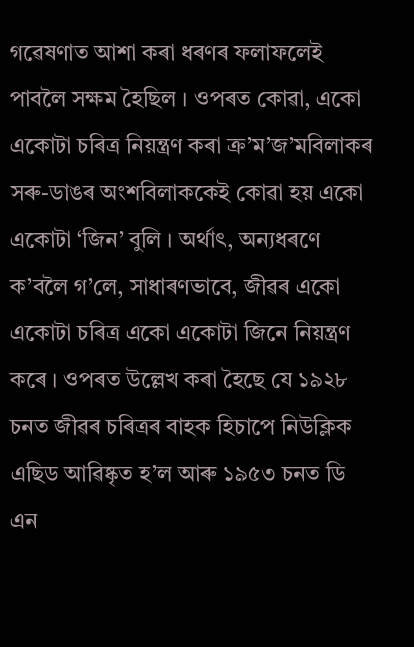গৱেষণাত আশা কৰা ধৰণৰ ফলাফলেই পাবলৈ সক্ষম হৈছিল । ওপৰত কোৱা, একো একোটা চৰিত্ৰ নিয়ন্ত্ৰণ কৰা ক্ৰ’ম’জ’মবিলাকৰ সৰু-ডাঙৰ অংশবিলাককেই কোৱা হয় একো একোটা ‘জিন’ বুলি । অৰ্থাৎ, অন্যধৰণে ক’বলৈ গ’লে, সাধাৰণভাবে, জীৱৰ একো একোটা চৰিত্ৰ একো একোটা জিনে নিয়ন্ত্ৰণ কৰে । ওপৰত উল্লেখ কৰা হৈছে যে ১৯২৮ চনত জীৱৰ চৰিত্ৰৰ বাহক হিচাপে নিউক্লিক এছিড আৱিষ্কৃত হ’ল আৰু ১৯৫৩ চনত ডি এন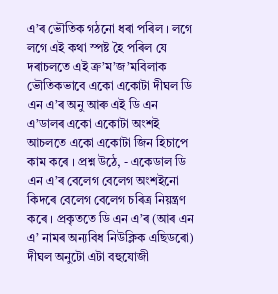এ’ৰ ভৌতিক গঠনো ধৰা পৰিল । লগে লগে এই কথা স্পষ্ট হৈ পৰিল যে দৰাচলতে এই ক্ৰ’ম’জ’মবিলাক ভৌতিকভাবে একো একোটা দীঘল ডি এন এ’ৰ অনু আৰু এই ডি এন এ’ডালৰ একো একোটা অংশই আচলতে একো একোটা জিন হিচাপে কাম কৰে । প্ৰশ্ন উঠে, - একেডাল ডি এন এ’ৰ বেলেগ বেলেগ অংশইনো কিদৰে বেলেগ বেলেগ চৰিত্ৰ নিয়ন্ত্ৰণ কৰে । প্ৰকৃততে ডি এন এ’ৰ (আৰ এন এ’ নামৰ অন্যবিধ নিউক্লিক এছিডৰো) দীঘল অনুটো এটা বহুযোজী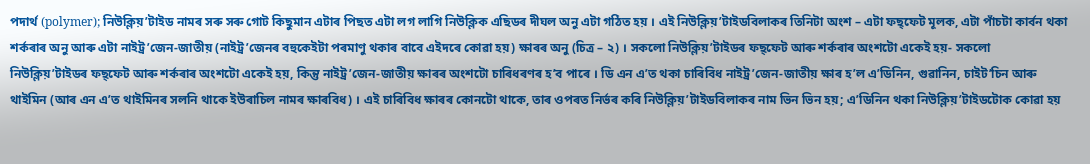পদাৰ্থ (polymer); নিউক্লিয়’টাইড নামৰ সৰু সৰু গোট কিছুমান এটাৰ পিছত এটা লগ লাগি নিউক্লিক এছিডৰ দীঘল অনু এটা গঠিত হয় । এই নিউক্লিয়’টাইডবিলাকৰ তিনিটা অংশ – এটা ফছ্ফেট মূলক, এটা পাঁচটা কাৰ্বন থকা শৰ্কৰাৰ অনু আৰু এটা নাইট্ৰ’জেন-জাতীয় (নাইট্ৰ’জেনৰ বহুকেইটা পৰমাণু থকাৰ বাবে এইদৰে কোৱা হয়) ক্ষাৰৰ অনু (চিত্ৰ – ২) । সকলো নিউক্লিয়’টাইডৰ ফছ্ফেট আৰু শৰ্কৰাৰ অংশটো একেই হয়- সকলো নিউক্লিয়’টাইডৰ ফছ্ফেট আৰু শৰ্কৰাৰ অংশটো একেই হয়, কিন্তু নাইট্ৰ’জেন-জাতীয় ক্ষাৰৰ অংশটো চাৰিধৰণৰ হ’ব পাৰে । ডি এন এ’ত থকা চাৰিবিধ নাইট্ৰ’জেন-জাতীয় ক্ষাৰ হ’ল এ’ডিনিন, গুৱানিন, চাইট’চিন আৰু থাইমিন (আৰ এন এ’ত থাইমিনৰ সলনি থাকে ইউৰাচিল নামৰ ক্ষাৰবিধ) । এই চাৰিবিধ ক্ষাৰৰ কোনটো থাকে, তাৰ ওপৰত নিৰ্ভৰ কৰি নিউক্লিয়’টাইডবিলাকৰ নাম ভিন ভিন হয়; এ’ডিনিন থকা নিউক্লিয়’টাইডটোক কোৱা হয়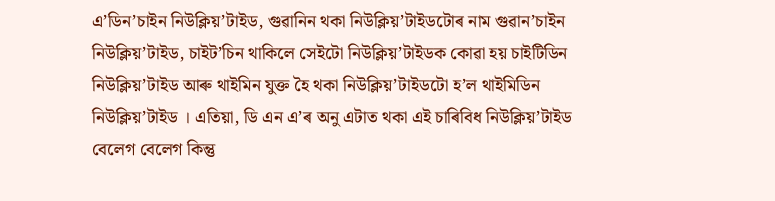এ’ডিন’চাইন নিউক্লিয়’টাইড, গুৱানিন থকা নিউক্লিয়’টাইডটোৰ নাম গুৱান’চাইন নিউক্লিয়’টাইড, চাইট’চিন থাকিলে সেইটো নিউক্লিয়’টাইডক কোৱা হয় চাইটিডিন নিউক্লিয়’টাইড আৰু থাইমিন যুক্ত হৈ থকা নিউক্লিয়’টাইডটো হ’ল থাইমিডিন নিউক্লিয়’টাইড । এতিয়া, ডি এন এ’ৰ অনু এটাত থকা এই চাৰিবিধ নিউক্লিয়’টাইড বেলেগ বেলেগ কিন্তু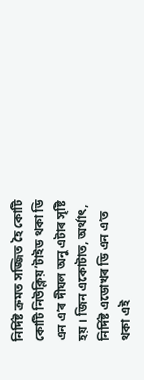নিৰ্দিষ্ট ক্ৰমত সজ্জিত হৈ কোটি কোটি নিউক্লিয়’টাইড থকা ডি এন এ’ৰ দীঘল অনু এটাৰ সৃষ্টি হয় । জিন একোটাত, অৰ্থাৎ, নিৰ্দিষ্ট এডোখৰ ডি এন এ’ত থকা এই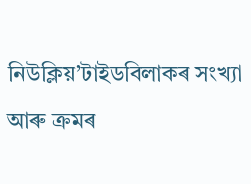নিউক্লিয়’টাইডবিলাকৰ সংখ্যা আৰু ক্ৰমৰ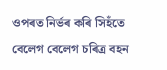ওপৰত নিৰ্ভৰ কৰি সিহঁতে বেলেগ বেলেগ চৰিত্ৰ বহন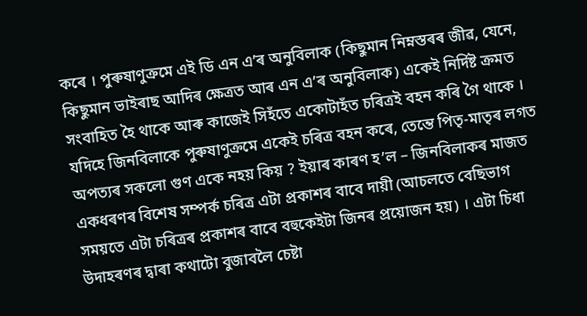কৰে । পুৰুষাণুক্ৰমে এই ডি এন এ’ৰ অনুবিলাক (কিছুমান নিম্নস্তৰৰ জীৱ, যেনে, কিছুমান ভাইৰাছ আদিৰ ক্ষেত্ৰত আৰ এন এ’ৰ অনুবিলাক) একেই নিৰ্দিষ্ট ক্ৰমত সংবাহিত হৈ থাকে আৰু কাজেই সিহঁতে একোটাহঁত চৰিত্ৰই বহন কৰি গৈ থাকে । যদিহে জিনবিলাকে পুৰুষাণুক্ৰমে একেই চৰিত্ৰ বহন কৰে, তেন্তে পিতৃ-মাতৃৰ লগত অপত্যৰ সকলো গুণ একে নহয় কিয় ? ইয়াৰ কাৰণ হ’ল – জিনবিলাকৰ মাজত একধৰণৰ বিশেষ সম্পৰ্ক চৰিত্ৰ এটা প্ৰকাশৰ বাবে দায়ী (আচলতে বেছিভাগ সময়তে এটা চৰিত্ৰৰ প্ৰকাশৰ বাবে বহুকেইটা জিনৰ প্ৰয়োজন হয়) । এটা চিধা উদাহৰণৰ দ্বাৰা কথাটো বুজাবলৈ চেষ্টা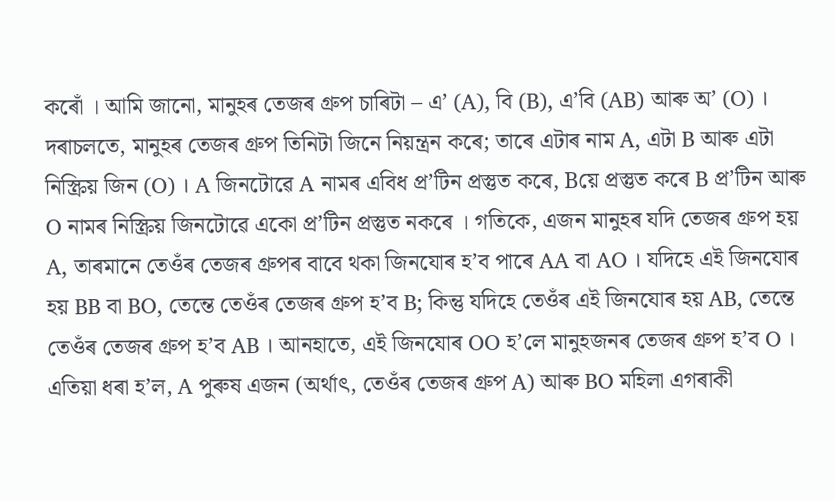কৰোঁ । আমি জানো, মানুহৰ তেজৰ গ্ৰুপ চাৰিটা – এ’ (A), বি (B), এ’বি (AB) আৰু অ’ (O) । দৰাচলতে, মানুহৰ তেজৰ গ্ৰুপ তিনিটা জিনে নিয়ন্ত্ৰন কৰে; তাৰে এটাৰ নাম A, এটা B আৰু এটা নিস্ক্ৰিয় জিন (O) । A জিনটোৱে A নামৰ এবিধ প্ৰ’টিন প্ৰস্তুত কৰে, Bয়ে প্ৰস্তুত কৰে B প্ৰ’টিন আৰু O নামৰ নিস্ক্ৰিয় জিনটোৱে একো প্ৰ’টিন প্ৰস্তুত নকৰে । গতিকে, এজন মানুহৰ যদি তেজৰ গ্ৰুপ হয় A, তাৰমানে তেওঁৰ তেজৰ গ্ৰুপৰ বাবে থকা জিনযোৰ হ’ব পাৰে AA বা AO । যদিহে এই জিনযোৰ হয় BB বা BO, তেন্তে তেওঁৰ তেজৰ গ্ৰুপ হ’ব B; কিন্তু যদিহে তেওঁৰ এই জিনযোৰ হয় AB, তেন্তে তেওঁৰ তেজৰ গ্ৰুপ হ’ব AB । আনহাতে, এই জিনযোৰ OO হ’লে মানুহজনৰ তেজৰ গ্ৰুপ হ’ব O । এতিয়া ধৰা হ’ল, A পুৰুষ এজন (অৰ্থাৎ, তেওঁৰ তেজৰ গ্ৰুপ A) আৰু BO মহিলা এগৰাকী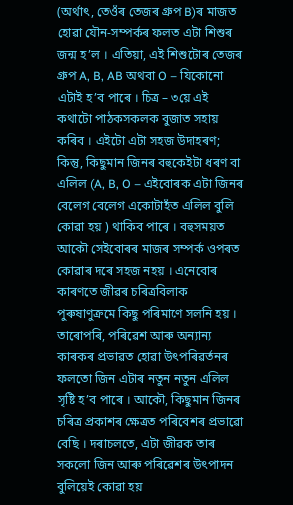(অৰ্থাৎ, তেওঁৰ তেজৰ গ্ৰুপ B)ৰ মাজত হোৱা যৌন-সম্পৰ্কৰ ফলত এটা শিশুৰ জন্ম হ’ল । এতিয়া, এই শিশুটোৰ তেজৰ গ্ৰুপ A, B, AB অথবা O – যিকোনো এটাই হ’ব পাৰে । চিত্ৰ – ৩য়ে এই কথাটো পাঠকসকলক বুজাত সহায় কৰিব । এইটো এটা সহজ উদাহৰণ; কিন্তু, কিছুমান জিনৰ বহুকেইটা ধৰণ বা এলিল (A, B, O – এইবোৰক এটা জিনৰ বেলেগ বেলেগ একোটাহঁত এলিল বুলি কোৱা হয় ) থাকিব পাৰে । বহুসময়ত আকৌ সেইবোৰৰ মাজৰ সম্পৰ্ক ওপৰত কোৱাৰ দৰে সহজ নহয় । এনেবোৰ কাৰণতে জীৱৰ চৰিত্ৰবিলাক পুৰুষাণুক্ৰমে কিছু পৰিমাণে সলনি হয় । তাৰোপৰি, পৰিৱেশ আৰু অন্যান্য কাৰকৰ প্ৰভাৱত হোৱা উৎপৰিৱৰ্তনৰ ফলতো জিন এটাৰ নতুন নতুন এলিল সৃষ্টি হ’ব পাৰে । আকৌ, কিছুমান জিনৰ চৰিত্ৰ প্ৰকাশৰ ক্ষেত্ৰত পৰিবেশৰ প্ৰভাৱো বেছি । দৰাচলতে, এটা জীৱক তাৰ সকলো জিন আৰু পৰিৱেশৰ উৎপাদন বুলিয়েই কোৱা হয়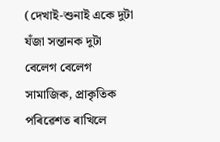(দেখাই-শুনাই একে দুটা যঁজা সন্তানক দুটা বেলেগ বেলেগ সামাজিক, প্ৰাকৃতিক পৰিৱেশত ৰাখিলে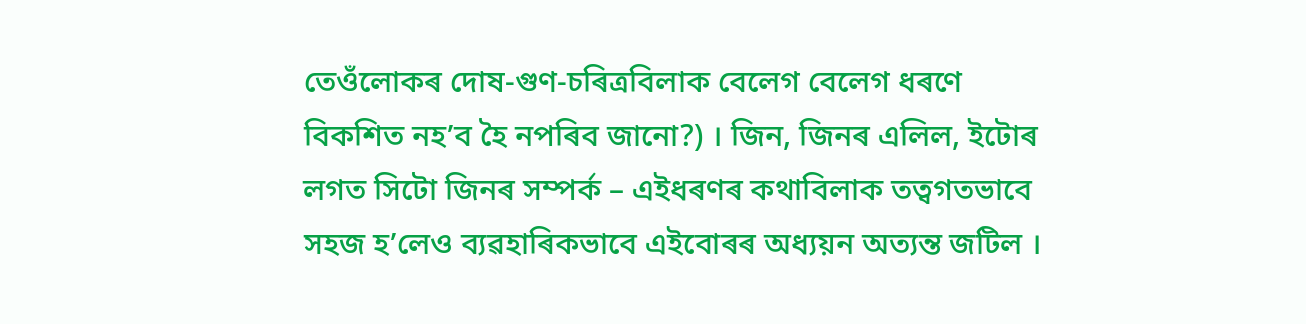তেওঁলোকৰ দোষ-গুণ-চৰিত্ৰবিলাক বেলেগ বেলেগ ধৰণে বিকশিত নহ’ব হৈ নপৰিব জানো?) । জিন, জিনৰ এলিল, ইটোৰ লগত সিটো জিনৰ সম্পৰ্ক – এইধৰণৰ কথাবিলাক তত্বগতভাবে সহজ হ’লেও ব্যৱহাৰিকভাবে এইবোৰৰ অধ্যয়ন অত্যন্ত জটিল ।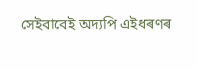সেইবাবেই অদ্যপি এইধৰণৰ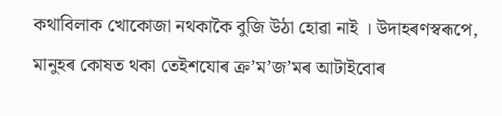কথাবিলাক খোকোজা নথকাকৈ বুজি উঠা হোৱা নাই । উদাহৰণস্বৰূপে, মানুহৰ কোষত থকা তেইশযোৰ ক্ৰ’ম’জ’মৰ আটাইবোৰ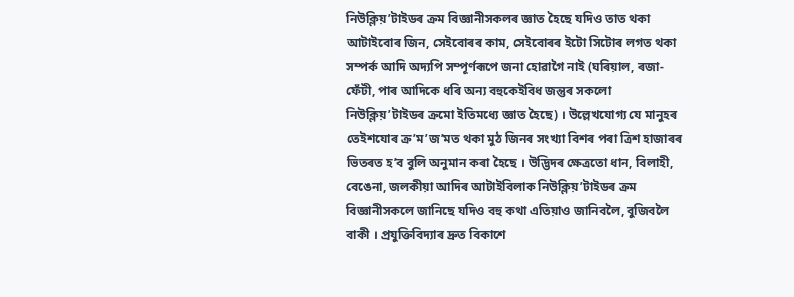নিউক্লিয়’টাইডৰ ক্ৰম বিজ্ঞানীসকলৰ জ্ঞাত হৈছে যদিও তাত থকা আটাইবোৰ জিন, সেইবোৰৰ কাম, সেইবোৰৰ ইটো সিটোৰ লগত থকা সম্পৰ্ক আদি অদ্যপি সম্পূৰ্ণৰূপে জনা হোৱাগৈ নাই (ঘৰিয়াল, ৰজা-ফেঁটী, পাৰ আদিকে ধৰি অন্য বহুকেইবিধ জন্তুৰ সকলো নিউক্লিয়’টাইডৰ ক্ৰমো ইতিমধ্যে জ্ঞাত হৈছে) । উল্লেখযোগ্য যে মানুহৰ তেইশযোৰ ক্ৰ’ম’জ’মত থকা মুঠ জিনৰ সংখ্যা বিশৰ পৰা ত্ৰিশ হাজাৰৰ ভিতৰত হ’ব বুলি অনুমান কৰা হৈছে । উদ্ভিদৰ ক্ষেত্ৰতো ধান, বিলাহী, বেঙেনা, জলকীয়া আদিৰ আটাইবিলাক নিউক্লিয়’টাইডৰ ক্ৰম বিজ্ঞানীসকলে জানিছে যদিও বহু কথা এতিয়াও জানিবলৈ, বুজিবলৈ বাকী । প্ৰযুক্তিবিদ্যাৰ দ্ৰুত বিকাশে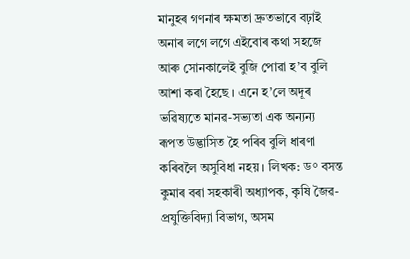মানুহৰ গণনাৰ ক্ষমতা দ্ৰুতভাবে বঢ়াই অনাৰ লগে লগে এইবোৰ কথা সহজে আৰু সোনকালেই বুজি পোৱা হ’ব বুলি আশা কৰা হৈছে । এনে হ’লে অদূৰ ভৱিষ্যতে মানৱ-সভ্যতা এক অন্যন্য ৰূপত উদ্ভাসিত হৈ পৰিব বুলি ধাৰণা কৰিবলৈ অসুবিধা নহয় । লিখক: ড° বসন্ত কুমাৰ বৰা সহকাৰী অধ্যাপক, কৃষি জৈৱ-প্ৰযুক্তিবিদ্যা বিভাগ, অসম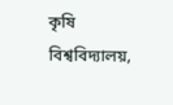কৃষি বিশ্ববিদ্যালয়,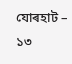যোৰহাট – ১৩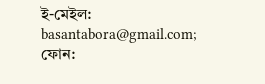ই-মেইল: basantabora@gmail.com; ফোন: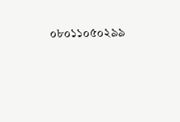০৮০১১০৫০২৯৯